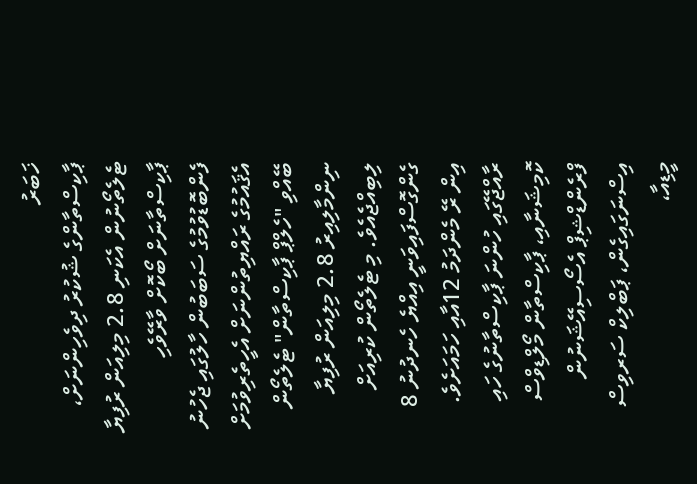ޚަބަރު
ޕާކިސްތާންގެ ޝުކުރު ދިވެހިންނަށް، ޓެލެތޯނުން އެކަނި 2.8 މިލިއަން ރުފިޔާ
ޕާކިސްތާނަށް ބޯކޮށް ވާރޭވެހި ފެންބޮޑުވުމުގެ ސަބަބުން ހާލުގައި ޖެހުނު އެޤައުމުގެ ރައްޔިތުންނަށް އެހީތެރިވުމަށް ބޭއްވި "ހެލްޕް ޕާކިސްތާން" ޓެލެތޯން ނިންމާލިއިރު 2.8 މިލިއަން ރުފިޔާ ލިބިއްޖެއެވެ. މި ޓެލެތޯން ކުރިއަށް ގެންގޮސްފައިވަނީ އިއްޔެ ހެނދުނު 8 އިން ރޭ މެންދަމު 12އާއި ހަމައަށެވެ.
ރާއްޖޭގައި ހުންނަ ޕާކިސްތާނުގެ ހައި ކޮމިޝަނާއި، ޕާކިސްތާން މޯލްޑިވްސް ފްރެންޑްޝިޕް އެސޯސިއޭޝަނުން އިސްނަގައިގެން، ޕަބްލިކް ސަރވިސް މީޑިއާ،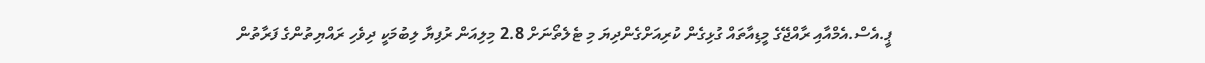ޕީ.އެސް.އެމްއާއި ރާއްޖޭގެ މީޑިއާތައް ގުޅިގެން ކުރިއަށްގެންދިޔަ މި ޓެލެތޯނަށް 2.8 މިލިއަން ރުފިޔާ ލިބުމަކީ ދިވެހި ރައްޔިތުންގެ ފަރާތުން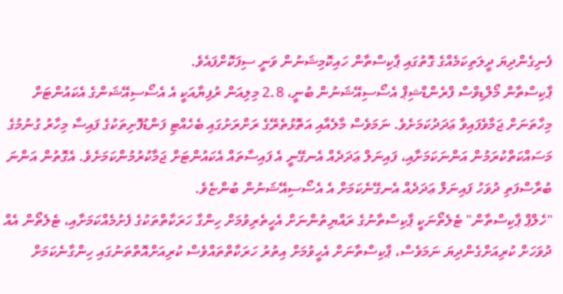ފެނިގެންދިޔަ ދީލަތިކަމެއްގެ ގޮތުގައި ޕާކިސްތާން ހައިކޮމިޝަނުން ވަނީ ސިފަކޮށްފައެވެ.
ޕާކިސްތާން މޯލްޑިވްސް ފްރެންޑްޝިޕް އެސޯސިއޭޝަނުން ބުނީ، 2.8 މިލިއަން ރުފިޔާއަކީ އެ އެސޯސިއޭޝަންގެ އެކައުންޓަށް މިހާތަނަށް ޖަމާވެފައިވާ ޢަދަދުކަމަށެވެ. ނަމަވެސް މާލެއާއި އަތޮޅުތެރޭގެ ރަށްރަށުގައި ބެހެއްޓި ފަންޑުފޮށިތަކުގެ ފައިސާ މިހާރު ގުނުމުގެ މަސައްކަތްކުރަމުން އަންނަކަމަށާއި، ފައިނަލް ޢަދަދެއް އެނގޭނީ އެ ފައިސާތައް އެކައުންޓަށް ޖަމާކުރުމުންކަމަށެވެ. އެގޮތުން އަންނަ ބުރާސްފަތި ދުވަހު ފައިނަލް ޢަދަދެއް އެނގޭނެކަމަށް އެ އެސޯސިއޭޝަނުން ބުންޏެވެ.
"ހެލްޕް ޕާކިސްތާން" ޓެލެތޯނަކީ ޕާކިސްތާނުގެ ރައްޔިތުންނަށް އެހީތެރިވުމަށް ހިންގާ ހަރަކާތްތަކުގެ ފެށުމެއްކަމަށާއި، ޓެލެތޯން އެއް ދުވަހަށް ކުރިއަށްގެންދިޔަ ނަމަވެސް، ޕާކިސްތާނަށް އެހީވުމަށް އިތުރު ހަރަކާތްތައްވެސް ކުރިއަށްއޮތްތަނުގައި ހިންގާނެކަމަށް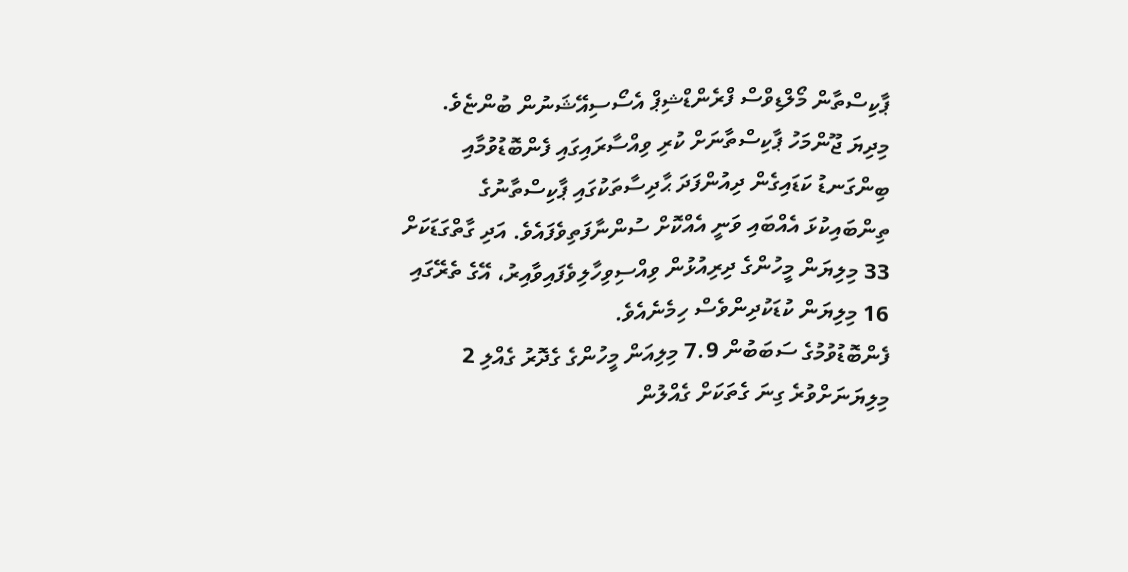ޕާކިސްތާން މޯލްޑިވްސް ފްރެންޑްޝިޕް އެސޯސިއޭޝަނުން ބުންޏެވެ.
މިދިޔަ ޖޫންމަހު ޕާކިސްތާނަށް ކުރި ވިއްސާރައިގައި ފެންބޮޑުވުމާއި ބިންގަނޑު ކަޑައިގެން ދިއުންފަދަ ޙާދިސާތަކުގައި ޕާކިސްތާނުގެ ތިންބައިކުޅަ އެއްބައި ވަނީ އެއްކޮށް ސުންނާފަތިވެފައެވެ. އަދި ގާތްގަޑަކަށް 33 މިލިޔަން މީހުންގެ ދިރިއުޅުން ވިއްސިވިހާލިވެފައިވާއިރު، އޭގެ ތެރޭގައި 16 މިލިޔަން ކުޑަކުދިންވެސް ހިމެނެއެވެ.
ފެންބޮޑުވުމުގެ ސަބަބުން 7.9 މިލިއަން މީހުންގެ ގެދޮރު ގެއްލި 2 މިލިޔަނަށްވުރެ ގިނަ ގެތަކަށް ގެއްލުން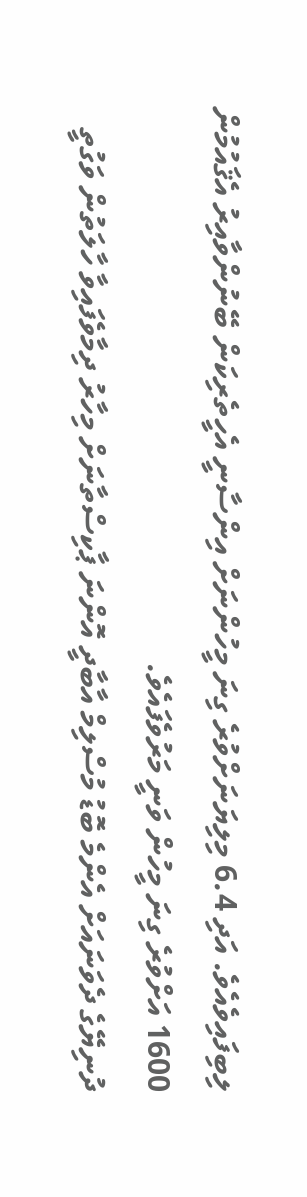ލިބިފައިވެއެވެ. އަދި 6.4 މިލިޔަނަށްވުރެ ގިނަ މީހުންނަށް އިންސާނީ އެހީތެރިކަން ބޭނުންވާއިރު އެޤައުމުން 1600 އަށްވުރެ ގިނަ މީހުން ވަނީ މަރުވެފައެވެ.
ދުނިޔޭގެ ދެވަނައަށް އެންމެ ބޮޑު މުސްލިމް އާބާދީ އޮންނަ ޕާކިސްތާނަށް މިހާރު ދިމާވެފައިވާ ހާލަތުން ވަގުތީ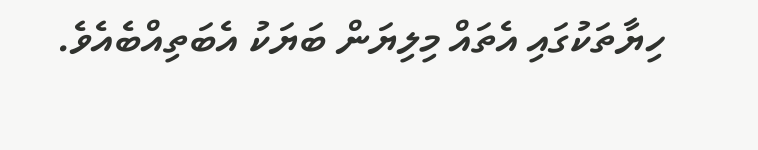ހިޔާތަކުގައި އެތައް މިލިޔަން ބަޔަކު އެބަތިއްބެއެވެ.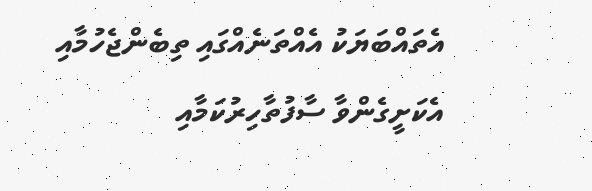އެތައްބަޔަކު އެއްތަނެއްގައި ތިބެންޖެހުމާއި އެކަށީގެންވާ ސާފުތާހިރުކަމާއި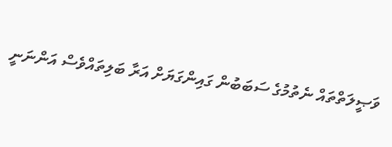ވަޞީލަތްތައް ނެތުމުގެ ސަބަބުން ގައިންގަޔަށް އަރާ ބަލިތައްވެސް އަންނަނީ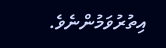އިތުރުވަމުންނެވެ.